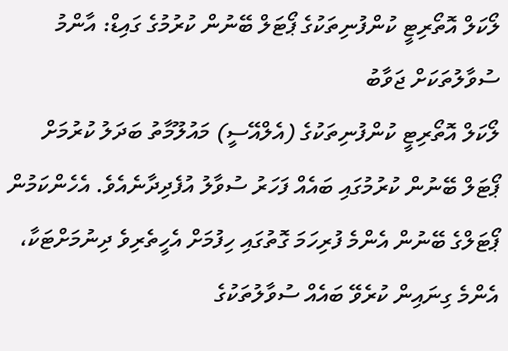ލޯކަލް އޮތޯރިޓީ ކުންފުނިތަކުގެ ޕޯޓަލް ބޭނުން ކުރުމުގެ ގައިޑް: އާންމު ސުވާލުތަކަށް ޖަވާބު
ލޯކަލް އޮތޯރިޓީ ކުންފުނިތަކުގެ (އެލްއޭސީ) މައުލޫމާތު ބަދަލު ކުރުމަށް ޕޯޓަލް ބޭނުން ކުރުމުގައި ބައެއް ފަހަރު ސުވާލު އުފެދިދާނެއެވެ. އެހެންކަމުން ޕޯޓަލްގެ ބޭނުން އެންމެ ފުރިހަމަ ގޮތުގައި ހިފުމަށް އެހީތެރިވެ ދިނުމަށްޓަކާ، އެންމެ ގިނައިން ކުރެވޭ ބައެއް ސުވާލުތަކުގެ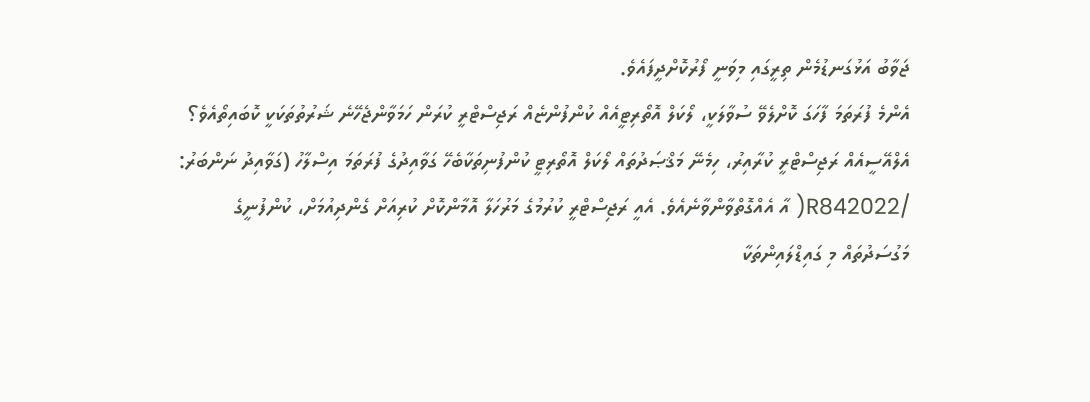ޖަވާބު އަޅުގަނޑުމެން ތިރީގައި މިވަނީ ފޯރުކޮށްދީފައެވެ.
އެންމެ ފުރަތަމަ ފާހަގަ ކޮށްލެވޭ ސުވާލަކީ، ލޯކަލް އޮތޯރިޓީއެއް ކުންފުންޏެއް ރަޖިސްޓްރީ ކުރަން ހަމަވާންޖެހޭނެ ޝަރުތުތަކަކީ ކޮބައިތޯއެވެ؟ އެލްއޭސީއެއް ރަޖިސްޓްރީ ކުރާއިރު، ހިމެނޭ މަޤްޞަދުތައް ލޯކަލް އޮތޯރިޓީ ކުންފުނިތަކާބެހޭ ގަވާއިދުގެ ފުރަތަމަ އިސްލާހު (ގަވާއިދު ނަންބަރު: /R842022( އާ އެއްގޮތްވާންވާނެއެވެ. އެއީ ރަޖިސްޓްރީ ކުރުމުގެ މަރުހަލާ އޮމާންކޮށް ކުރިއަށް ގެންދިއުމަށް، ކުންފުނީގެ މަގުސަދުތައް މި ގައިޑްލައިންތަކާ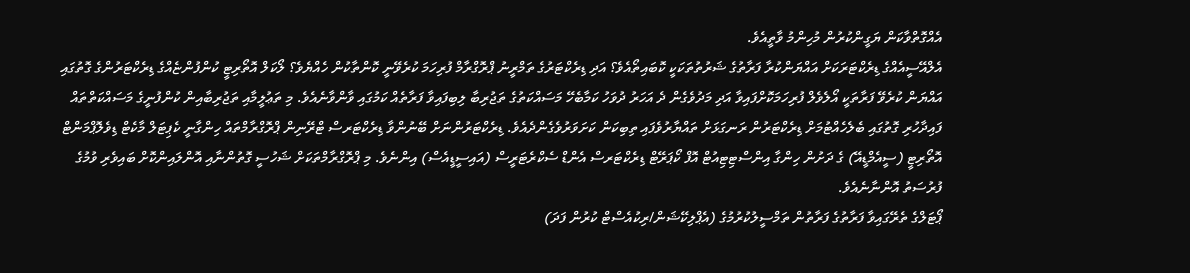އެއްގޮތްވާކަން ޔަގީންކުރުން މުހިންމު ވާތީއެވެ.
އެލްއޭސީއެއްގެ ޑިރެކްޓަރަކަށް އައްޔަންކުރާ ފަރާތުގެ ޝަރުތުތަކަކީ ކޮބައިތޯއެވެ؟ އަދި ޑިރެކްޓަރުގެ ތަމްރީނު ޕްރޮގްރާމް ފުރިހަމަ ކުރެވޭނީ ކޮންތާކުން ހެއްޔެވެ؟ ލޯކަލް އޮތޯރިޓީ ކުންފުންޏެއްގެ ޑިރެކްޓަރުންގެ ގޮތުގައި އައްޔަން ކުރެވޭ ފަރާތަކީ އޯލެވެލް ފުރިހަމަކޮށްފައިވާ އަދި މަދުވެގެން ދެ އަހަރު ދުވަހު ކަމާބެހޭ މަސައްކަތުގެ ތަޖުރިބާ ލިބިފައިވާ ފަރާތެއް ކަމުގައި ވާންވާނެއެވެ. މި ތަޢުލީމާއި ތަޖުރިބާއިން ކުންފުނީގެ މަސައްކަތްތައް ފައިދާހުރި ގޮތުގައި ބެލެހެއްޓުމަށް ޑިރެކްޓަރުން ރަނގަޅަށް ތައްޔާރުވެފައި ތިބިކަން ކަށަވަރުވެގެންދެއެވެ. ޑިރެކްޓަރުންނަށް ބޭނުންވާ ޑިރެކްޓަރސް ޓްރޭނިން ޕްރޮގްރާމްތައް ހިންގާނީ ކެޕިޓަލް މާކެޓް ޑިވެލޮޕްމަންޓް އޮތޯރިޓީ (ސީއެމްޑީއޭ) ގެ ދަށުން ހިންގާ އިންސްޓިޓިއުޓް އޮފް ކޯޕަރޭޓް ޑިރެކްޓަރސް އެންޑް ސެކްރެޓަރީސް (އައިސީޑީއެސް) އިންނެވެ. މި ޕްރޮގްރާމްތަކަށް ޝަހުސީ ގޮތުންނާއި އޮންލައިންކޮށް ބައިވެރި ވުމުގެ ފުރުސަތު އޮންނާނެއެވެ.
ޕޯޓަލްގެ ތެރޭގައިވާ ފަރާތުގެ ފަރާތުން ތަމްސީލުކުރުމުގެ (އެޕްލިކޭޝަން/ރިކުއެސްޓް ކުރުން ފަދަ)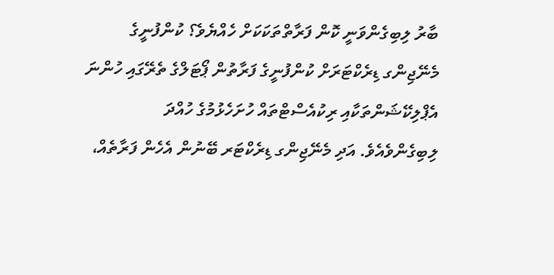ބާރު ލިބިގެންވަނީ ކޮން ފަރާތްތަކަކަށް ހެއްޔެވެ؟ ކުންފުނީގެ މެނޭޖިންގ ޑިރެކްޓަރަށް ކުންފުނީގެ ފަރާތުން ޕޯޓަލްގެ ތެރޭގައި ހުންނަ އެޕްލިކޭޝަންތަކާއި ރިކުއެސްޓްތައް ހުށަހެޅުމުގެ ހުއްދަ ލިބިގެންވެއެވެ. އަދި މެނޭޖިންގ ޑިރެކްޓަރ ބޭނުން އެހެން ފަރާތެއް،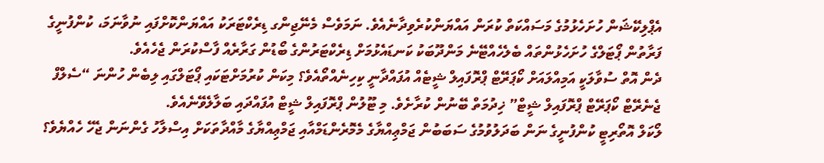އެޕްލިކޭޝަން ހުށަހެޅުމުގެ މަސައްކަތް ކުރަން އައްޔަންކުރެވިދާނެއެވެ. ނަމަވެސް މެނޭޖިންގ ޑިރެކްޓަރަކު އައްޔަންކޮށްފައި ނުވާނަމަ، ކުންފުނީގެ ފަރާތުން ޕޯޓަލްގެ ހުށަހެޅުންތައް ބެލެހެއްޓޭނެ މަންދޫބަކު ކަނޑައެޅުމަށް ޑިރެކްޓަރުންގެ ބޯޑުން ގަރާރެއް ފާސްކުރަން ޖެހެއެވެ.
ދެން އޮތް ސުވާލަކީ އަމިއްލައަށް ކޯޕަރޭޓް ޕްރޮފައިލް ޝީޓެއް އުފައްދާނީ ކިހިނެއްތޯއެވެ؟ މިކަން ކުރުމަށްޓަކައި ޕޯޓަލްގައި ލިބެން ހުންނަ “ސެލްފް ޖެނެރޭޓް ކޯޕަރޭޓް ޕްރޮފައިލް ޝީޓް” ޚިދުމަތް ބޭނުން ކުރާށެވެ. މި ޓޫލުން ޕްރޮފައިލް ޝީޓް އުފައްދައި ބަލާލެވޭނެއެވެ.
ލޯކަލް އޮތޯރިޓީ ކުންފުނީގެ ނަން ބަދަލުވުމުގެ ސަބަބުން ޖަމްޢިއްޔާގެ މެމޮރެންޑަމްއާއި ޖަމްޢިއްޔާގެ މާއްދާތަކަށް އިސްލާހު ގެންނަން ޖެހޭ ހެއްޔެވެ؟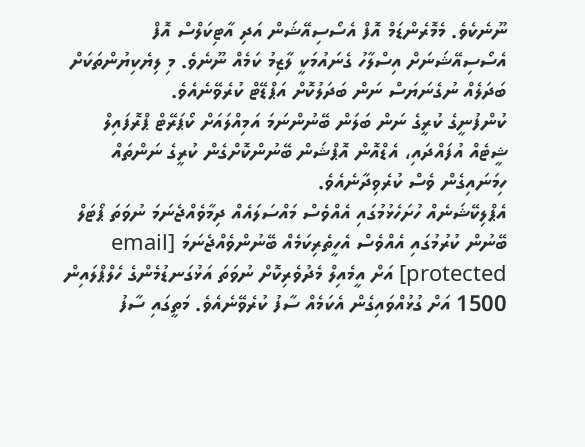ނޫނެކެވެ. މެމޮރެންޑަމް އޮފް އެސޯސިއޭޝަން އަދި އާޓިކަލްސް އޮފް އެސޯސިއޭޝަނަށް އިސްލާހު ގެނައުމަކީ ލާޒިމު ކަމެއް ނޫނެވެ. މި ލިޔެކިޔުންތަކަށް ބަދަލެއް ނުގެނަޔަސް ނަން ބަދަލުކޮށް އަޕްޑޭޓް ކުރެވޭނެއެވެ.
ކުންފުނީގެ ކުރީގެ ނަން ބަލަން ބޭނުންނަމަ އަމިއްލައަށް ކޯޕަރޭޓް ޕްރޮފައިލް ޝީޓެއް އުފައްދައި، އެޑްއޮން އޮޕްޝަން ބޭނުންކޮށްގެން ކުރީގެ ނަންތައް ހިމަނައިގެން ވެސް ކުރެވިދާނެއެވެ.
އެޕްލިކޭޝަނެއް ހުށަހެޅުމުގައި އެއްވެސް މައްސަލައެއް ދިމާވެއްޖެނަމަ ނުވަތަ ޕޯޓަލް ބޭނުން ކުރުމުގައި އެއްވެސް އެހީތެރިކަމެއް ބޭނުންވެއްޖެނަމަ [email protected] އަށް އީމެއިލް މެދުވެރިކޮށް ނުވަތަ އަޅުގަނޑުމެންގެ ހެލްޕްލައިން 1500 އަށް ގުޅުއްވައިގެން އެކަމެއް ސާފު ކުރެވޭނެއެވެ. މަތީގައި ސާފު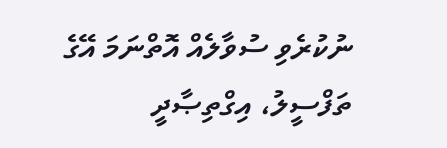ނުކުރެވި ސުވާލެއް އޮތްނަމަ އޭގެ ތަފްސީލު، އިގްތިޞާދީ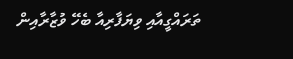ތަރައްގީއާއި ވިޔަފާރިއާ ބެހޭ ވުޒާރާއިން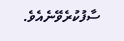ސާފުކުރެވޭނެއެވެ.